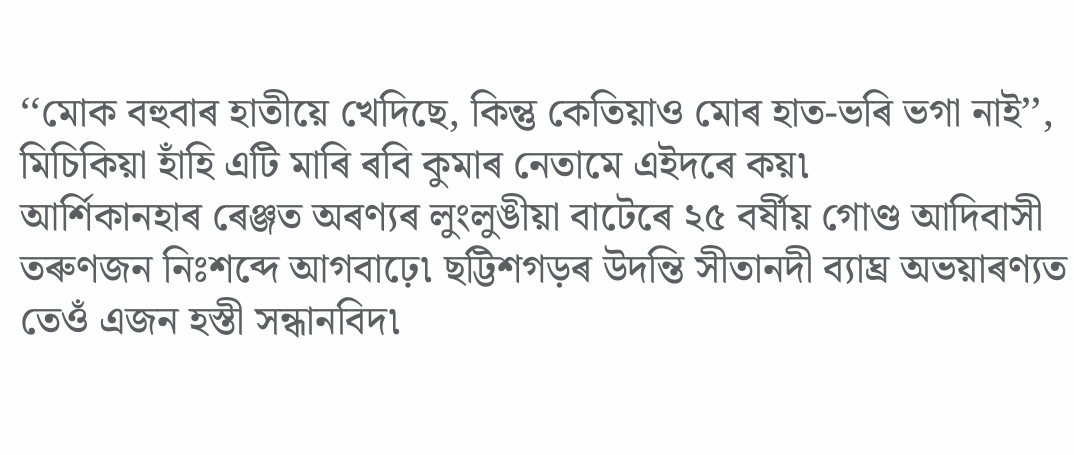‘‘মোক বহুবাৰ হাতীয়ে খেদিছে, কিন্তু কেতিয়াও মোৰ হাত-ভৰি ভগা নাই’’, মিচিকিয়া হাঁহি এটি মাৰি ৰবি কুমাৰ নেতামে এইদৰে কয়৷
আৰ্শিকানহাৰ ৰেঞ্জত অৰণ্যৰ লুংলুঙীয়া বাটেৰে ২৫ বৰ্ষীয় গোণ্ড আদিবাসী তৰুণজন নিঃশব্দে আগবাঢ়ে৷ ছট্টিশগড়ৰ উদন্তি সীতানদী ব্যাঘ্ৰ অভয়াৰণ্যত তেওঁ এজন হস্তী সন্ধানবিদ৷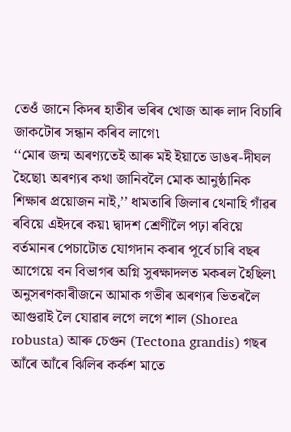তেওঁ জানে কিদৰ হাতীৰ ভৰিৰ খোজ আৰু লাদ বিচাৰি জাকটোৰ সন্ধান কৰিব লাগে৷
‘‘মোৰ জন্ম অৰণ্যতেই আৰু মই ইয়াতে ডাঙৰ-দীঘল হৈছো৷ অৰণ্যৰ কথা জানিবলৈ মোক আনুষ্ঠানিক শিক্ষাৰ প্ৰয়োজন নাই,’’ ধামতাৰি জিলাৰ থেনাহি গাঁৱৰ ৰবিয়ে এইদৰে কয়৷ দ্বাদশ শ্ৰেণীলৈ পঢ়া ৰবিয়ে বৰ্তমানৰ পেচাটোত যোগদান কৰাৰ পূৰ্বে চাৰি বছৰ আগেয়ে বন বিভাগৰ অগ্নি সুৰক্ষাদলত মকৰল হৈছিল৷
অনুসৰণকাৰীজনে আমাক গভীৰ অৰণ্যৰ ভিতৰলৈ আগুৱাই লৈ যোৱাৰ লগে লগে শাল (Shorea robusta) আৰু চেগুন (Tectona grandis) গছৰ আঁৰে আঁৰে ঝিলিৰ কৰ্কশ মাতে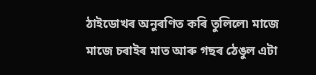ঠাইডোখৰ অনুৰণিত কৰি তুলিলে৷ মাজে মাজে চৰাইৰ মাত আৰু গছৰ ঠেঙুল এটা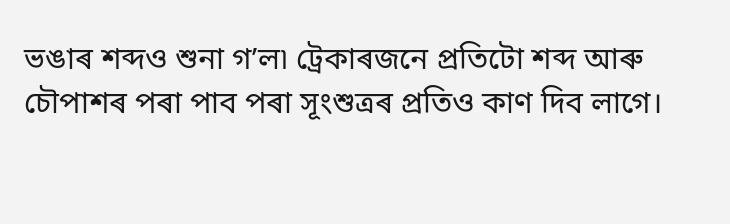ভঙাৰ শব্দও শুনা গ’ল৷ ট্ৰেকাৰজনে প্ৰতিটো শব্দ আৰু চৌপাশৰ পৰা পাব পৰা সূংশুত্ৰৰ প্ৰতিও কাণ দিব লাগে।